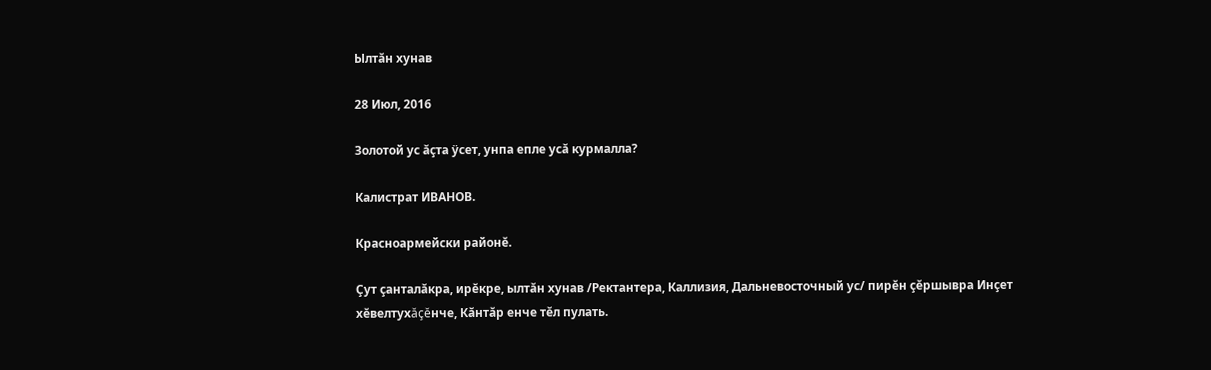Ылтăн хунав

28 Июл, 2016

Золотой ус ăçта ÿсет, унпа епле усă курмалла?

Калистрат ИВАНОВ.

Красноармейски районĕ.

Çут çанталăкра, ирĕкре, ылтăн хунав /Ректантера, Каллизия, Дальневосточный ус/ пирĕн çĕршывра Инçет хĕвелтухăçĕнче, Кăнтăр енче тĕл пулать.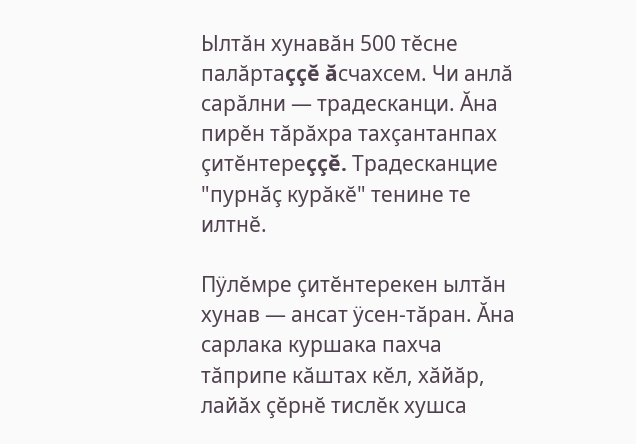Ылтăн хунавăн 500 тĕсне палăртаççĕ ăсчахсем. Чи анлă сарăлни — традесканци. Ăна пирĕн тăрăхра тахçантанпах çитĕнтереççĕ. Традесканцие "пурнăç курăкĕ" тенине те илтнĕ.

Пÿлĕмре çитĕнтерекен ылтăн хунав — ансат ÿсен-тăран. Ăна сарлака куршака пахча тăприпе кăштах кĕл, хăйăр, лайăх çĕрнĕ тислĕк хушса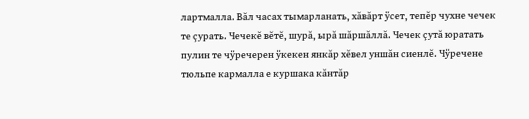лартмалла. Вăл часах тымарланать, хăвăрт ÿсет, тепĕр чухне чечек те çурать. Чечекĕ вĕтĕ, шурă, ырă шăршăллă. Чечек çутă юратать пулин те чÿречерен ÿкекен янкăр хĕвел уншăн сиенлĕ. Чÿречене тюльпе кармалла е куршака кăнтăр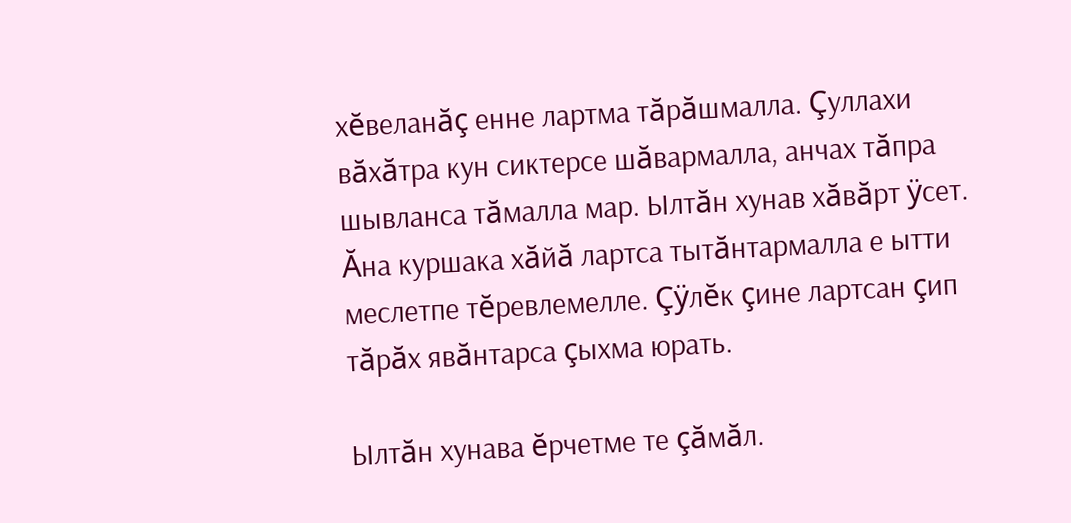хĕвеланăç енне лартма тăрăшмалла. Çуллахи вăхăтра кун сиктерсе шăвармалла, анчах тăпра шывланса тăмалла мар. Ылтăн хунав хăвăрт ÿсет. Ăна куршака хăйă лартса тытăнтармалла е ытти меслетпе тĕревлемелле. Çÿлĕк çине лартсан çип тăрăх явăнтарса çыхма юрать.

Ылтăн хунава ĕрчетме те çăмăл.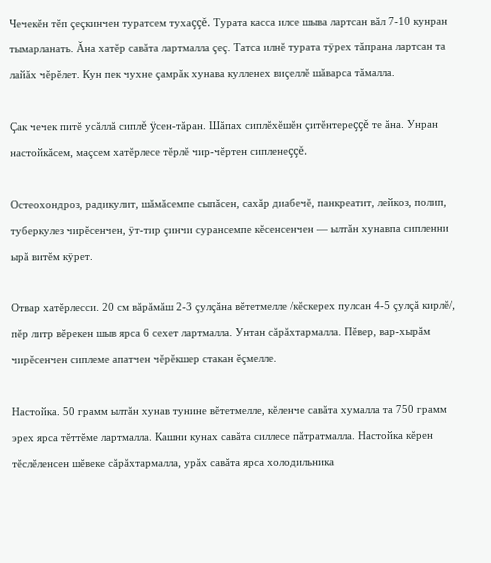Чечекĕн тĕп çеçкинчен туратсем тухаççĕ. Турата касса илсе шыва лартсан вăл 7-10 кунран тымарланать. Ăна хатĕр савăта лартмалла çеç. Татса илнĕ турата тÿрех тăпрана лартсан та лайăх чĕрĕлет. Кун пек чухне çамрăк хунава кулленех виçеллĕ шăварса тăмалла.

Çак чечек питĕ усăллă сиплĕ ÿсен-тăран. Шăпах сиплĕхĕшĕн çитĕнтереççĕ те ăна. Унран настойкăсем, маçсем хатĕрлесе тĕрлĕ чир-чĕртен сипленеççĕ.

Остеохондроз, радикулит, шăмăсемпе сыпăсен, сахăр диабечĕ, панкреатит, лейкоз, полип, туберкулез чирĕсенчен, ÿт-тир çинчи сурансемпе кĕсенсенчен — ылтăн хунавпа сипленни ырă витĕм кÿрет.

Отвар хатĕрлесси. 20 см вăрăмăш 2-3 çулçăна вĕтетмелле /кĕскерех пулсан 4-5 çулçă кирлĕ/, пĕр литр вĕрекен шыв ярса 6 сехет лартмалла. Унтан сăрăхтармалла. Пĕвер, вар-хырăм чирĕсенчен сиплеме апатчен чĕрĕкшер стакан ĕçмелле.

Настойка. 50 грамм ылтăн хунав тунине вĕтетмелле, кĕленче савăта хумалла та 750 грамм эрех ярса тĕттĕме лартмалла. Кашни кунах савăта силлесе пăтратмалла. Настойка кĕрен тĕслĕленсен шĕвеке сăрăхтармалла, урăх савăта ярса холодильника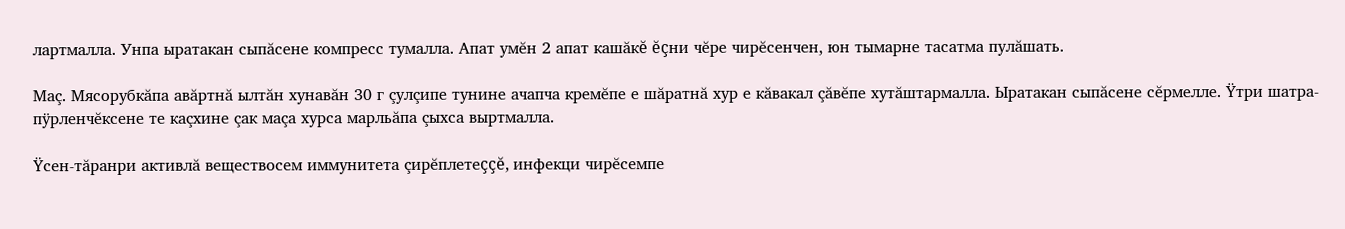лартмалла. Унпа ыратакан сыпăсене компресс тумалла. Апат умĕн 2 апат кашăкĕ ĕçни чĕре чирĕсенчен, юн тымарне тасатма пулăшать.

Маç. Мясорубкăпа авăртнă ылтăн хунавăн 30 г çулçипе тунине ачапча кремĕпе е шăратнă хур е кăвакал çăвĕпе хутăштармалла. Ыратакан сыпăсене сĕрмелле. Ÿтри шатра-пÿрленчĕксене те каçхине çак маçа хурса марльăпа çыхса выртмалла.

Ÿсен-тăранри активлă веществосем иммунитета çирĕплетеççĕ, инфекци чирĕсемпе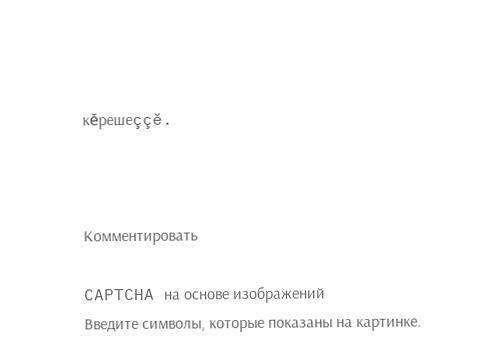кĕрешеççĕ.



Комментировать

CAPTCHA на основе изображений
Введите символы, которые показаны на картинке.